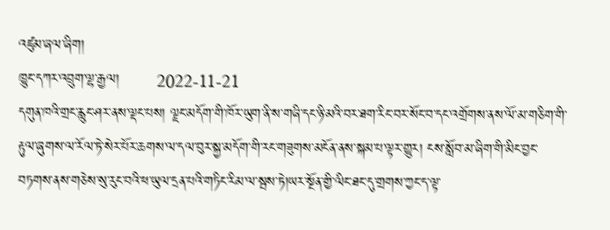འཛུམ་ཞལ་ཞིག།
ཁྱུང་དཀར་འབྲུག་ལྷ་རྒྱལ།        2022-11-21
དགུན་ཁའི་གྲང་རླུང་ཤར་ནས་ལྡང་པས། ལྗང་མདོག་གི་ཁོར་ཡུག་ནི་ས་གཞི་དང་ཉི་མའི་བར་ཐག་རིང་བར་སོང་བ་དང་འགྲོགས་ནས་ལོ་མ་གཅིག་གི་རྟུལ་ཞུགས་ལ་རོལ་ཏེ་སེར་པོར་ཆགས་ལ་དལ་བུར་སྐྱ་མདོག་གི་རང་གཟུགས་མངོན་ནས་སྐམ་པ་ལྟར་གྱུར། ངས་སློབ་མ་ཞིག་གི་མིང་བྱང་བཏགས་ནས་གཅེས་སུ་རུང་བའི་ཕ་ཡུལ་དྲན་པའི་གཏིང་རིམ་ལ་སྦས་ཏེ།ཡར་སྔོན་གྱི་ལིང་ཐང་དུ་གྲགས་ཀྱང་ད་ལྟ་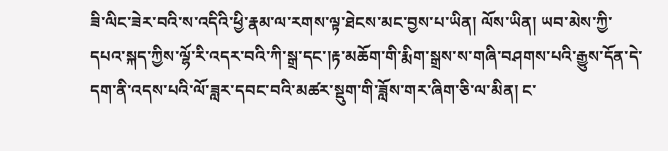ཟི་ལིང་ཟེར་བའི་ས་འདིའི་ཕྱི་རྣམ་ལ་རགས་ལྟ་ཐེངས་མང་བྱས་པ་ཡིན། ལོས་ཡིན། ཡབ་མེས་ཀྱི་དཔའ་སྐད་ཀྱིས་ལྷོ་རི་འདར་བའི་ཀི་སྒྲ་དང་།རྟ་མཆོག་གི་རྨིག་སྒྲས་ས་གཞི་བཤགས་པའི་རྒྱུས་དོན་དེ་དག་ནི་འདས་པའི་ལོ་ཟླར་དབང་བའི་མཚར་སྡུག་གི་ཟློས་གར་ཞིག་ཅི་ལ་མིན། ང་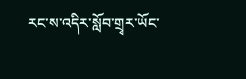རང་ས་འདིར་སློབ་གྲྭར་ཡོང་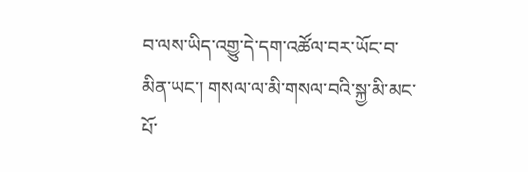བ་ལས་ཡིད་འགྱུ་དེ་དག་འཚོལ་བར་ཡོང་བ་མིན་ཡང་། གསལ་ལ་མི་གསལ་བའི་སྐྱ་མི་མང་པོ་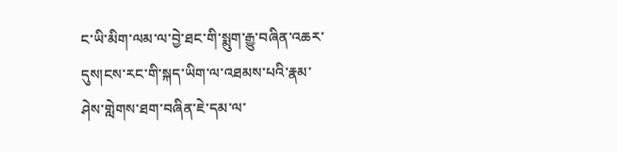ང་ཡི་མིག་ལམ་ལ་བྱེ་ཐང་གི་སྨུག་རྒྱུ་བཞིན་འཆར་དུས།ངས་རང་གི་སྐད་ཡིག་ལ་འཐམས་པའི་རྣམ་ཤེས་གླེགས་ཐག་བཞིན་ཇེ་དམ་ལ་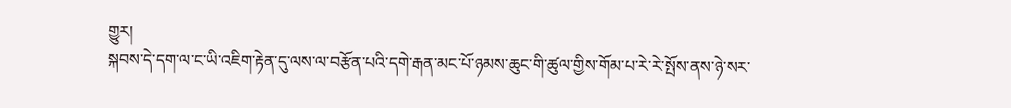གྱུར།
སྐབས་དེ་དག་ལ་ང་ཡི་འཇིག་རྟེན་དུ་ལས་ལ་བརྩོན་པའི་དགེ་རྒན་མང་པོ་ཉམས་ཆུང་གི་ཚུལ་གྱིས་གོམ་པ་རེ་རེ་སྤོས་ནས་ཉེ་སར་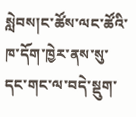སླེབས།ང་ཚོས་ལང་ཚོའི་ཁ་དོག་ཁྱེར་ནས་སུ་དང་གང་ལ་བདེ་སྡུག་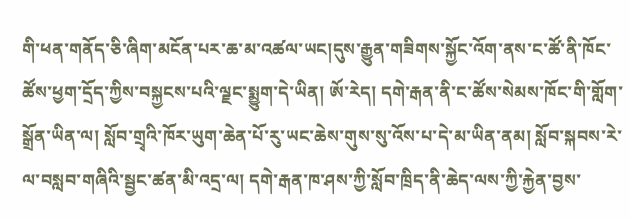གི་ཕན་གནོད་ཅི་ཞིག་མངོན་པར་ཆ་མ་འཚལ་ཡང།དུས་རྒྱུན་གཟིགས་སྐྱོང་འོག་ནས་ང་ཚོ་ནི་ཁོང་ཚོས་ཕྱག་དྲོད་ཀྱིས་བསྐྱངས་པའི་ལྗང་སྨྱུག་དེ་ཡིན། ཨོ་རེད། དགེ་རྒན་ནི་ང་ཚོས་སེམས་ཁོང་གི་གློག་སྒྲོན་ཡིན་ལ། སློབ་གྲྭའི་ཁོར་ཡུག་ཆེན་པོ་རུ་ཡང་ཆེས་གུས་སུ་འོས་པ་དེ་མ་ཡིན་ནམ། སློབ་སྐབས་རེ་ལ་བསླབ་གཞིའི་སྦྱང་ཚན་མི་འདྲ་ལ། དགེ་རྒན་ཁ་ཤས་ཀྱི་སློབ་ཁྲིད་ནི་ཆེད་ལས་ཀྱི་རྐྱེན་བྱས་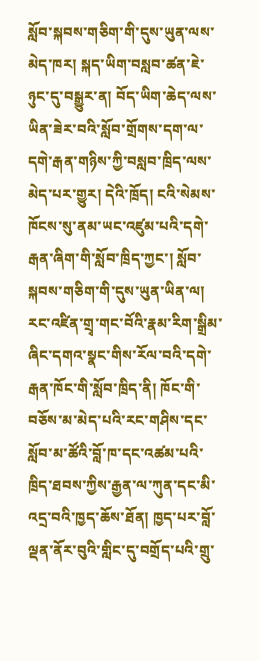སློབ་སྐབས་གཅིག་གི་དུས་ཡུན་ལས་མེད་ཁར། སྐད་ཡིག་བསླབ་ཚན་ཇེ་ཉུང་དུ་བསྒྱུར་ན། བོད་ཡིག་ཆེད་ལས་ཡིན་ཟེར་བའི་སློབ་གྲོགས་དག་ལ་དགེ་རྒན་གཉིས་ཀྱི་བསླབ་ཁྲིད་ལས་མེད་པར་གྱུར། དེའི་ཁྲོད། ངའི་སེམས་ཁོངས་སུ་ནམ་ཡང་འཛུམ་པའི་དགེ་རྒན་ཞིག་གི་སློབ་ཁྲིད་ཀྱང་། སློབ་སྐབས་གཅིག་གི་དུས་ཡུན་ཡིན་ལ། རང་འཛིན་གྲྭ་གང་བོའི་རྣམ་རིག་སྒྲིམ་ཞིང་དགའ་སྣང་གིས་རོལ་བའི་དགེ་རྒན་ཁོང་གི་སློབ་ཁྲིད་ནི། ཁོང་གི་བཅོས་མ་མེད་པའི་རང་གཤིས་དང་སློབ་མ་ཚོའི་བློ་ཁ་དང་འཚམ་པའི་ཁྲིད་ཐབས་ཀྱིས་རྒྱན་ལ་ཀུན་དང་མི་འདྲ་བའི་ཁྱད་ཆོས་ཐོན། ཁྱད་པར་བློ་ལྡན་ནོར་བུའི་གླིང་དུ་བགྲོད་པའི་གྲུ་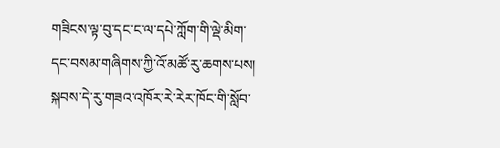གཟིངས་ལྟ་བུ་དང་ང་ལ་དཔེ་ཀློག་གི་ལྡེ་མིག་དང་བསམ་གཞིགས་ཀྱི་འོ་མཚོ་རུ་ཆགས་པས། སྐབས་དེ་རུ་གཟའ་འཁོར་རེ་རེར་ཁོང་གི་སློབ་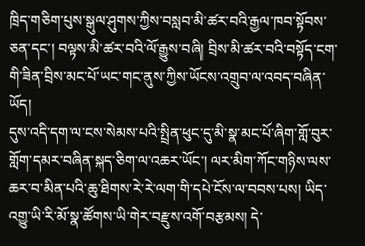ཁྲིད་གཅིག་པུས་སྒུལ་ཤུགས་ཀྱིས་བསླབ་མི་ཚར་བའི་རྒྱལ་ཁབ་སྟོབས་ཅན་དང་། བལྟས་མི་ཚར་བའི་ལོ་རྒྱུས་བཞི། བྲིས་མི་ཚར་བའི་བསྟོད་ངག་གི་ཟིན་བྲིས་མང་པོ་ཡང་གང་ནུས་ཀྱིས་ཡོངས་འགྲུབ་ལ་འབད་བཞིན་ཡོད།
དུས་འདི་དག་ལ་ངས་སེམས་པའི་སྤྲིན་ཕུང་དུ་མི་སྣ་མང་པོ་ཞིག་གློ་བུར་གློག་དམར་བཞིན་སྐད་ཅིག་ལ་འཆར་ཡོང་། ལར་མིག་ཀོང་གཉིས་ལས་ཆར་བ་མིན་པའི་ཆུ་ཐིགས་རེ་རེ་ལག་གི་དཔེ་ངོས་ལ་བབས་པས། ཡིད་འགྱུ་ཡི་རི་མོ་སྣ་ཚོགས་ཡི་གེར་བརྫུས་འགོ་བརྩམས། དེ་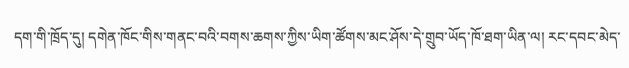དག་གི་ཁྲོད་དུ། དགེན་ཁོང་གིས་གནང་བའི་བགས་ཆགས་ཀྱིས་ཡིག་ཚོགས་མང་ཤོས་དེ་གྲུབ་ཡོད་ཁོ་ཐག་ཡིན་ལ། རང་དབང་མེད་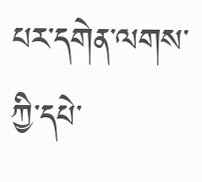པར་དགེན་ལགས་ཀྱི་དཔེ་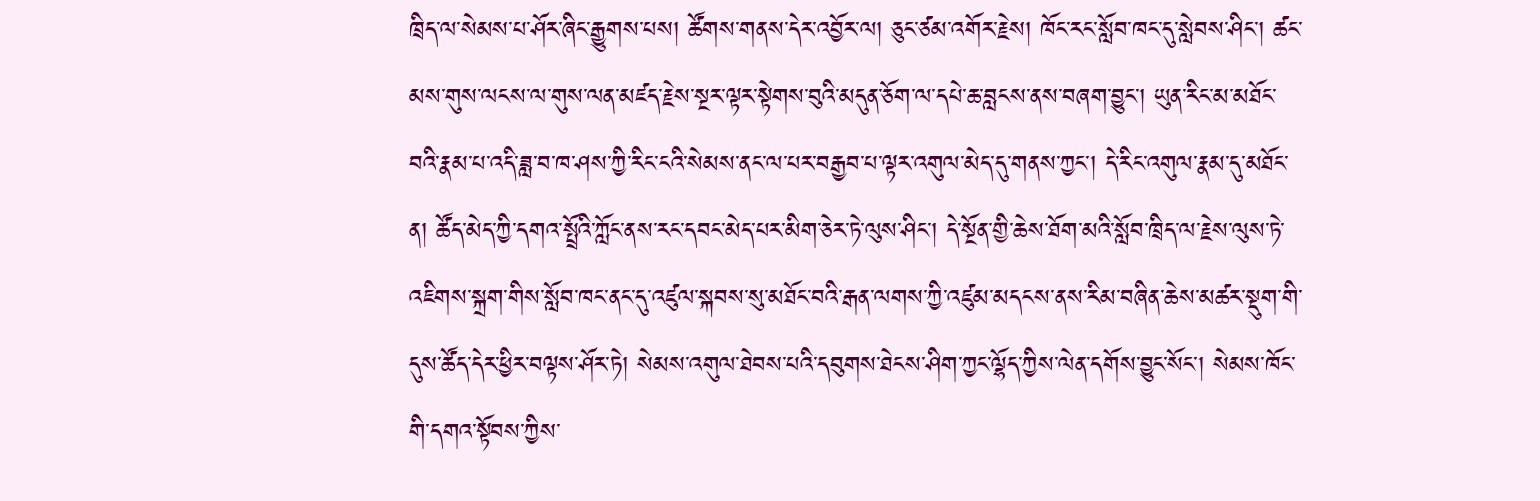ཁྲིད་ལ་སེམས་པ་ཤོར་ཞིང་རྒྱུགས་པས། ཚོགས་གནས་དེར་འབྱོར་ལ། ཅུང་ཙམ་འགོར་རྗེས། ཁོང་རང་སློབ་ཁང་དུ་སླེབས་ཤིང་། ཚང་མས་གུས་ལངས་ལ་གུས་ལན་མཛད་རྗེས་སྔར་ལྟར་སྟེགས་བུའི་མདུན་ཅོག་ལ་དཔེ་ཆ་བླངས་ནས་བཞག་བྱུང་། ཡུན་རིང་མ་མཐོང་བའི་རྣམ་པ་འདི་ཟླ་བ་ཁ་ཤས་ཀྱི་རིང་ངའི་སེམས་ནང་ལ་པར་བརྒྱབ་པ་ལྟར་འགུལ་མེད་དུ་གནས་ཀྱང་། དེ་རིང་འགུལ་རྣམ་དུ་མཐོང་ན། ཚོད་མེད་ཀྱི་དགའ་སྤྲོའི་ཀློང་ནས་རང་དབང་མེད་པར་མིག་ཅེར་ཏེ་ལུས་ཤིང་། དེ་སྔོན་གྱི་ཆེས་ཐོག་མའི་སློབ་ཁྲིད་ལ་རྗེས་ལུས་ཏེ་འཇིགས་སྐྲག་གིས་སློབ་ཁང་ནང་དུ་འཛུལ་སྐབས་སུ་མཐོང་བའི་རྒན་ལགས་ཀྱི་འཛུམ་མདངས་ནས་རིམ་བཞིན་ཆེས་མཚར་སྡུག་གི་དུས་ཚོད་དེར་ཕྱིར་བལྟས་ཤོར་ཏེ། སེམས་འགུལ་ཐེབས་པའི་དབུགས་ཐེངས་ཤིག་ཀྱང་ལྷོད་ཀྱིས་ལེན་དགོས་བྱུང་སོང་། སེམས་ཁོང་གི་དགའ་སྟོབས་ཀྱིས་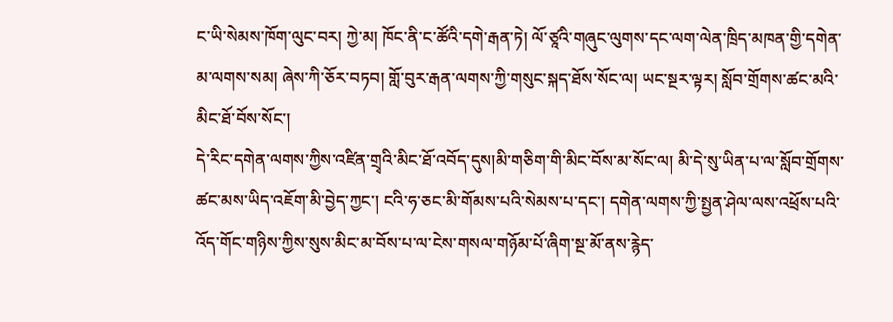ང་ཡི་སེམས་ཁོག་ལུང་བར། ཀྱེ་མ། ཁོང་ནི་ང་ཚོའི་དགེ་རྒན་ཏེ། ལོ་ཙཱའི་གཞུང་ལུགས་དང་ལག་ལེན་ཁྲིད་མཁན་གྱི་དགེན་མ་ལགས་སམ། ཞེས་ཀི་ཅོར་བཏབ། གློ་བུར་རྒན་ལགས་ཀྱི་གསུང་སྐད་ཐོས་སོང་ལ། ཡང་སྔར་ལྟར། སློབ་གྲོགས་ཚང་མའི་མིང་ཐོ་བོས་སོང་།
དེ་རིང་དགེན་ལགས་ཀྱིས་འཛིན་གྲྭའི་མིང་ཐོ་འབོད་དུས།མི་གཅིག་གི་མིང་བོས་མ་སོང་ལ། མི་དེ་སུ་ཡིན་པ་ལ་སློབ་གྲོགས་ཚང་མས་ཡིད་འཇོག་མི་བྱེད་ཀྱང་། ངའི་ཧ་ཅང་མི་གོམས་པའི་སེམས་པ་དང་། དགེན་ལགས་ཀྱི་སྤྱན་ཤེལ་ལས་འཕྲོས་པའི་འོད་གོང་གཉིས་ཀྱིས་སུས་མིང་མ་བོས་པ་ལ་ངེས་གསལ་གཉོམ་པོ་ཞིག་སྔ་མོ་ནས་རྙེད་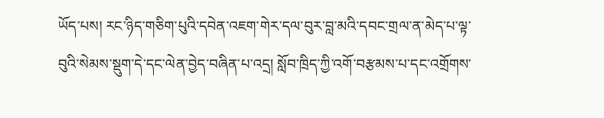ཡོད་པས། རང་ཉིད་གཅིག་པུའི་དབེན་འཇག་གེར་དལ་བུར་བླ་མའི་དབང་གྲལ་ན་མེད་པ་ལྟ་བུའི་སེམས་སྡུག་དེ་དང་ལེན་བྱེད་བཞིན་པ་འདྲ། སློབ་ཁྲིད་ཀྱི་འགོ་བརྩམས་པ་དང་འགྲོགས་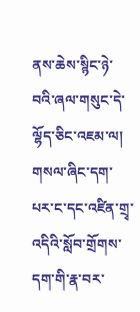ནས་ཆེས་སྙིང་ཉེ་བའི་ཞལ་གསུང་དེ་ལྷོད་ཅིང་འཇམ་ལ། གསལ་ཞིང་དག་པར་ང་དང་འཛིན་གྲྭ་འདིའི་སློབ་གྲོགས་དག་གི་རྣ་བར་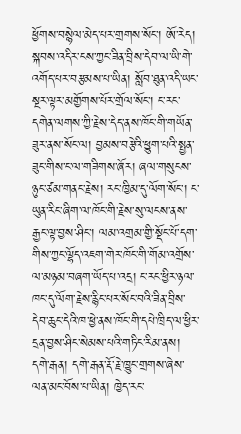ཕྱོགས་བསྙེལ་མེད་པར་གྲགས་སོང་། ཨོ་རེད། སྐབས་འདིར་ངས་ཀྱང་ཟིན་བྲིས་དེབ་ལ་ཡི་གེ་འགོད་པར་བརྩམས་པ་ཡིན། སློབ་ཐུན་འདི་ཡང་སྔར་ལྟར་མགྱོགས་པོར་གྲོལ་སོང་། ང་རང་དགེན་ལགས་ཀྱི་རྗེས་དེད་ནས་ཁོང་གི་གཡོན་ཟུར་ནས་སོང་ལ། བྱམས་བརྩེའི་ཕྱུག་པའི་སྤྱན་ཟུང་གིས་ང་ལ་གཟིགས་ཞོར། ཞལ་གསུངས་ཉུང་ཙམ་གནང་རྗེས། རང་ཁྱིམ་དུ་ལོག་སོང་། ང་ཡུན་རིང་ཞིག་ལ་ཁོང་གི་རྗེས་སུ་ལངས་ནས་རྒྱང་ལྟ་བྱས་ཤིང་། ལམ་འགྲམ་གྱི་སྡོང་པོ་དག་གིས་ཀྱང་ལྷོད་འཇག་གེར་ཁོང་གི་གོམ་འགྲོས་ལ་མཉམ་བཞག་ཡོད་པ་འདྲ། ང་རང་ཕྱིར་ཉལ་ཁང་དུ་ལོག་རྗེས་རྙིང་པར་སོང་བའི་ཟིན་བྲིས་དེབ་ཆུང་དེའི་ཁ་ཕྱེ་ནས་ཁོང་གི་དཔེ་ཁྲིད་ལ་ཕྱིར་དྲན་བྱས་ཤིང་སེམས་པའི་གཏིང་རིམ་ནས། དགེ་རྒན། དགེ་རྒན་རྡོ་རྗེ་ཁྱུང་གྲགས་ཞེས་ལན་མང་བོས་པ་ཡིན། ཁྱེད་རང་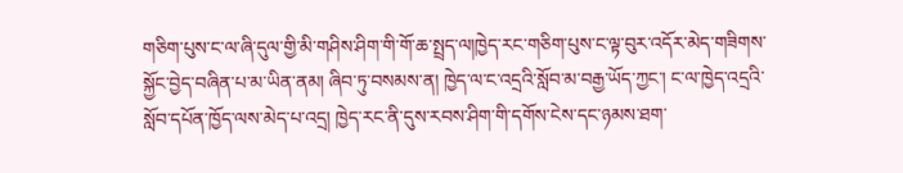གཅིག་པུས་ང་ལ་ཞི་དུལ་གྱི་མི་གཤིས་ཤིག་གི་གོ་ཆ་སྤྲད་ལ།ཁྱེད་རང་གཅིག་པུས་ང་ལྟ་བུར་འདོར་མེད་གཟིགས་སྐྱོང་བྱེད་བཞིན་པ་མ་ཡིན་ནམ། ཞིབ་ཏུ་བསམས་ན། ཁྱེད་ལ་ང་འདྲའི་སློབ་མ་བརྒྱ་ཡོད་ཀྱང་། ང་ལ་ཁྱེད་འདྲའི་སློབ་དཔོན་ཁྱོད་ལས་མེད་པ་འདྲ། ཁྱེད་རང་ནི་དུས་རབས་ཤིག་གི་དགོས་ངེས་དང་ཉམས་ཐག་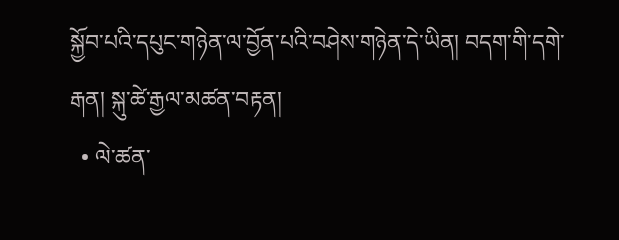སྐྱོབ་པའི་དཔུང་གཉེན་ལ་བྱོན་པའི་བཤེས་གཉེན་དེ་ཡིན། བདག་གི་དགེ་རྒན། སྐུ་ཚེ་རྒྱལ་མཚན་བརྟན།
  • ལེ་ཚན་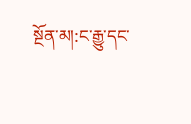སྔོན་མ།:ང་རྒྱུ་དང་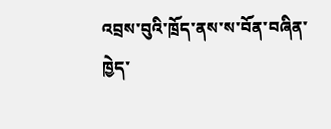འབྲས་བུའི་ཁྲོད་ནས་ས་བོན་བཞིན་ཁྱེད་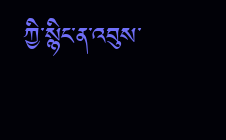ཀྱི་སྙིང་ན་འབུས་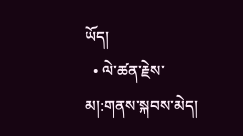ཡོད།
  • ལེ་ཚན་རྗེས་མ།:གནས་སྐབས་མེད།